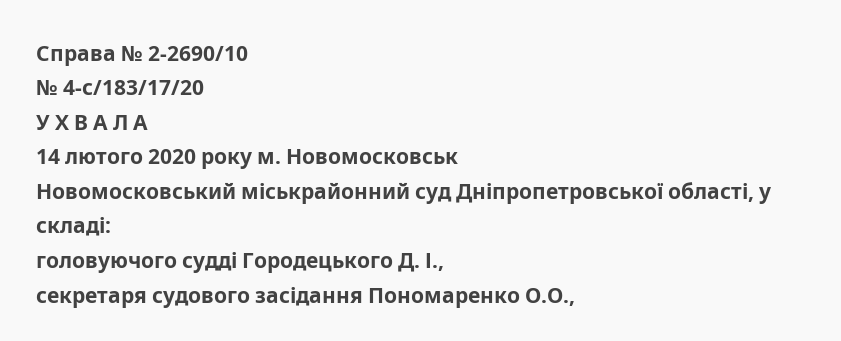Справа № 2-2690/10
№ 4-с/183/17/20
У Х В А Л А
14 лютого 2020 року м. Новомосковськ
Новомосковський міськрайонний суд Дніпропетровської області, у складі:
головуючого судді Городецького Д. І.,
секретаря судового засідання Пономаренко О.О.,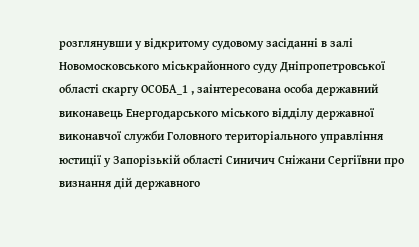розглянувши у відкритому судовому засіданні в залі Новомосковського міськрайонного суду Дніпропетровської області скаргу ОСОБА_1 , заінтересована особа державний виконавець Енергодарського міського відділу державної виконавчої служби Головного територіального управління юстиції у Запорізькій області Синичич Сніжани Сергіївни про визнання дій державного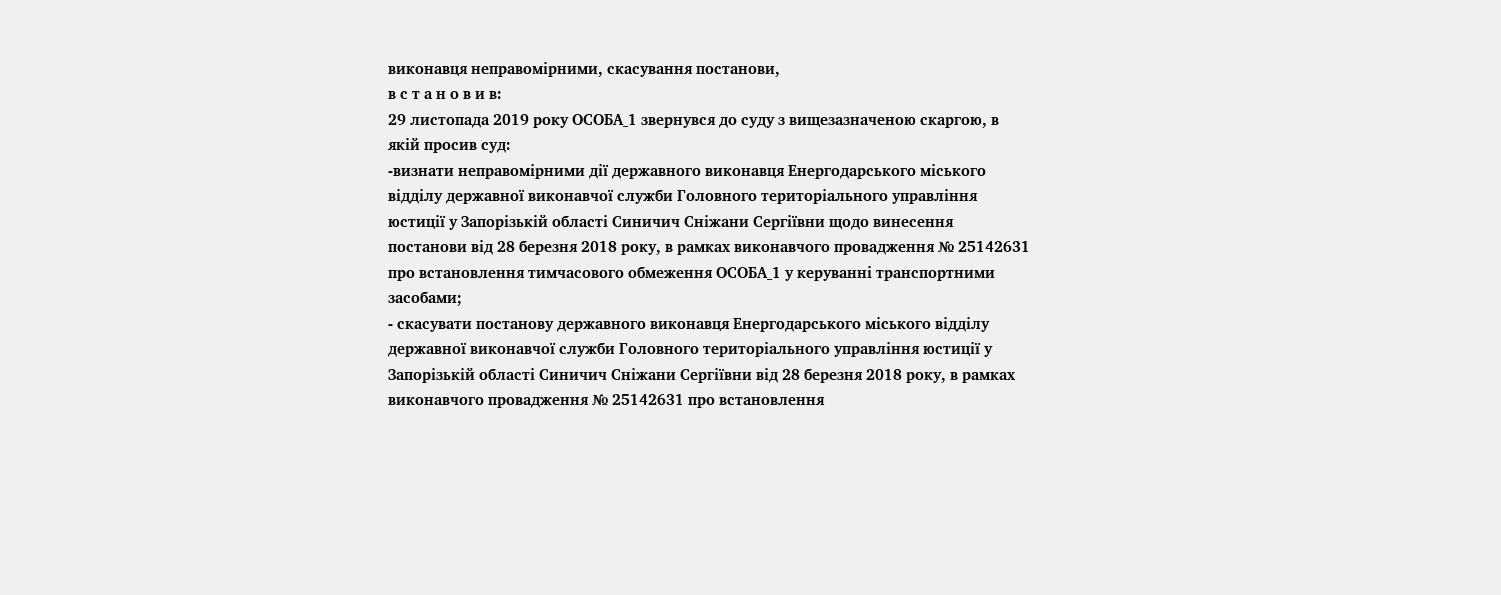виконавця неправомірними, скасування постанови,
в с т а н о в и в:
29 листопада 2019 року ОСОБА_1 звернувся до суду з вищезазначеною скаргою, в якій просив суд:
-визнати неправомірними дії державного виконавця Енергодарського міського відділу державної виконавчої служби Головного територіального управління юстиції у Запорізькій області Синичич Сніжани Сергіївни щодо винесення постанови від 28 березня 2018 року, в рамках виконавчого провадження № 25142631 про встановлення тимчасового обмеження ОСОБА_1 у керуванні транспортними засобами;
- скасувати постанову державного виконавця Енергодарського міського відділу державної виконавчої служби Головного територіального управління юстиції у Запорізькій області Синичич Сніжани Сергіївни від 28 березня 2018 року, в рамках виконавчого провадження № 25142631 про встановлення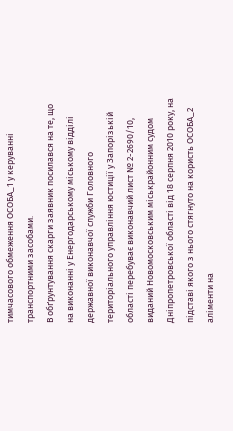тимчасового обмеження ОСОБА_1 у керуванні транспортними засобами.
В обґрунтування скарги заявник посилався на те, що на виконанні у Енергодарському міському відділі державної виконавчої служби Головного територіального управління юстиції у Запорізькій області перебуває виконавчий лист № 2-2690/10, виданий Новомосковським міськрайонним судом Дніпропетровської області від 18 серпня 2010 року, на підставі якого з нього стягнуто на користь ОСОБА_2 аліменти на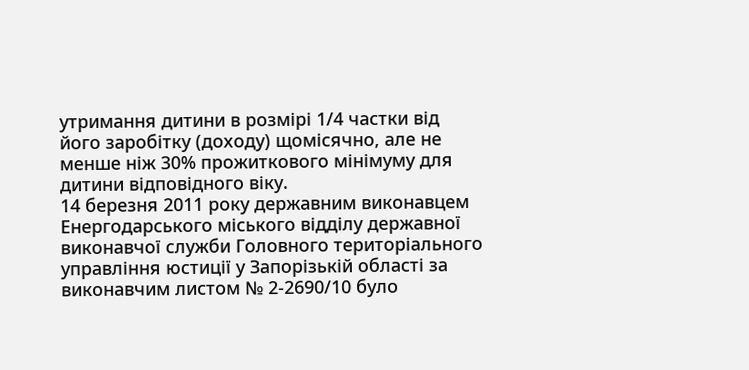утримання дитини в розмірі 1/4 частки від його заробітку (доходу) щомісячно, але не менше ніж 30% прожиткового мінімуму для дитини відповідного віку.
14 березня 2011 року державним виконавцем Енергодарського міського відділу державної виконавчої служби Головного територіального управління юстиції у Запорізькій області за виконавчим листом № 2-2690/10 було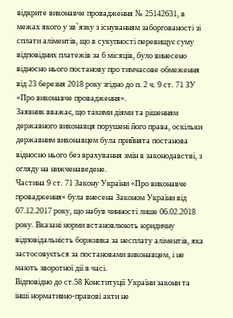відкрите виконавче провадження № 25142631, в межах якого у зв`язку з існуванням заборгованості зі сплати аліментів, що в сукупності перевищує суму відповідних платежів за 6 місяців, було винесено відносно нього постанову про тимчасове обмеження від 23 березня 2018 року згідно до п. 2 ч. 9 ст. 71 ЗУ «Про виконавче провадження».
Заявник вважає, що такими діями та рішенням державного виконавця порушені його права, оскільки державним виконавцем була прийнята постанова відносно нього без врахування змін в законодавстві, з огляду на нижченаведене.
Частина 9 ст. 71 Закону України «Про виконавче провадження» була внесена Законом України від 07.12.2017 року, що набув чинності лише 06.02.2018 року. Вказані норми встановлюють юридичну відповідальність боржника за несплату аліментів, яка застосовується за постановами виконавцем, і не мають зворотної дії в часі.
Відповідно до ст.58 Конституції України закони та інші нормативно-правові акти не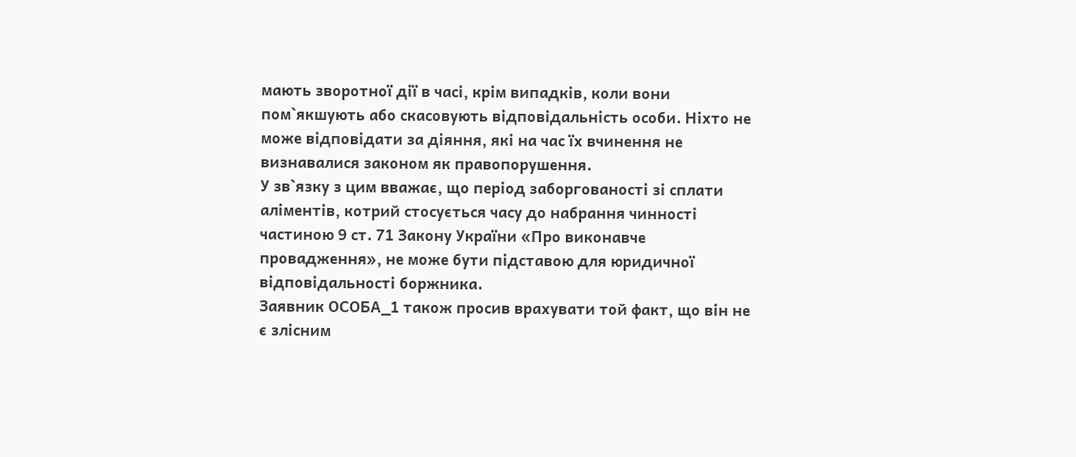мають зворотної дії в часі, крім випадків, коли вони пом`якшують або скасовують відповідальність особи. Ніхто не може відповідати за діяння, які на час їх вчинення не визнавалися законом як правопорушення.
У зв`язку з цим вважає, що період заборгованості зі сплати аліментів, котрий стосується часу до набрання чинності частиною 9 ст. 71 Закону України «Про виконавче провадження», не може бути підставою для юридичної відповідальності боржника.
Заявник ОСОБА_1 також просив врахувати той факт, що він не є злісним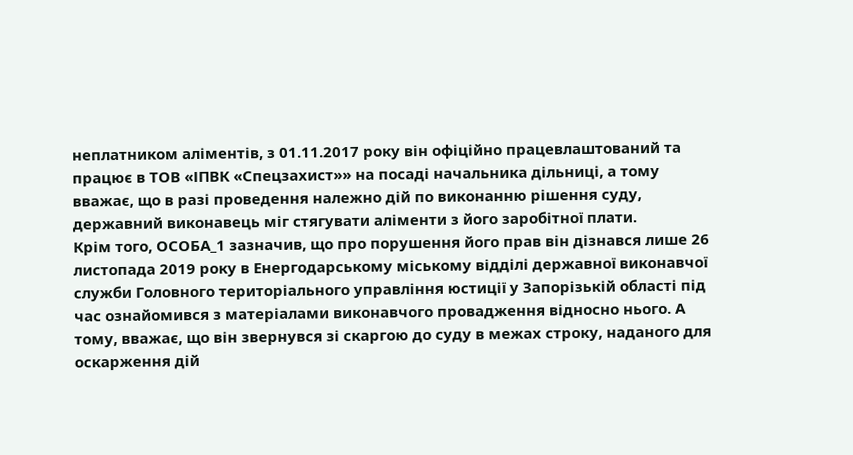неплатником аліментів, з 01.11.2017 року він офіційно працевлаштований та працює в ТОВ «ІПВК «Спецзахист»» на посаді начальника дільниці, а тому вважає, що в разі проведення належно дій по виконанню рішення суду, державний виконавець міг стягувати аліменти з його заробітної плати.
Крім того, ОСОБА_1 зазначив, що про порушення його прав він дізнався лише 26 листопада 2019 року в Енергодарському міському відділі державної виконавчої служби Головного територіального управління юстиції у Запорізькій області під час ознайомився з матеріалами виконавчого провадження відносно нього. А тому, вважає, що він звернувся зі скаргою до суду в межах строку, наданого для оскарження дій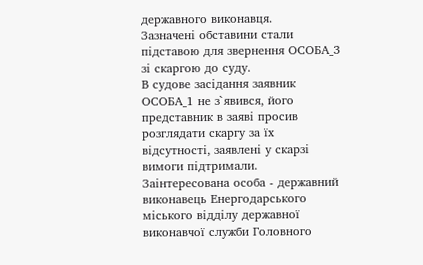державного виконавця.
Зазначені обставини стали підставою для звернення ОСОБА_3 зі скаргою до суду.
В судове засідання заявник ОСОБА_1 не з`явився, його представник в заяві просив розглядати скаргу за їх відсутності, заявлені у скарзі вимоги підтримали.
Заінтересована особа - державний виконавець Енергодарського міського відділу державної виконавчої служби Головного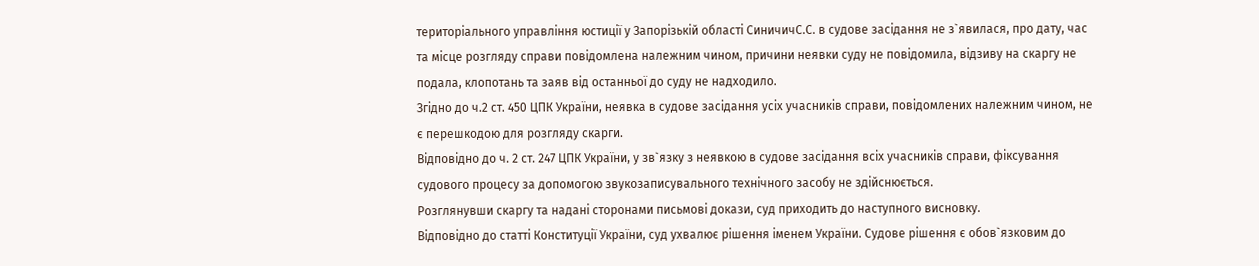територіального управління юстиції у Запорізькій області СиничичС.С. в судове засідання не з`явилася, про дату, час та місце розгляду справи повідомлена належним чином, причини неявки суду не повідомила, відзиву на скаргу не подала, клопотань та заяв від останньої до суду не надходило.
Згідно до ч.2 ст. 450 ЦПК України, неявка в судове засідання усіх учасників справи, повідомлених належним чином, не є перешкодою для розгляду скарги.
Відповідно до ч. 2 ст. 247 ЦПК України, у зв`язку з неявкою в судове засідання всіх учасників справи, фіксування судового процесу за допомогою звукозаписувального технічного засобу не здійснюється.
Розглянувши скаргу та надані сторонами письмові докази, суд приходить до наступного висновку.
Відповідно до статті Конституції України, суд ухвалює рішення іменем України. Судове рішення є обов`язковим до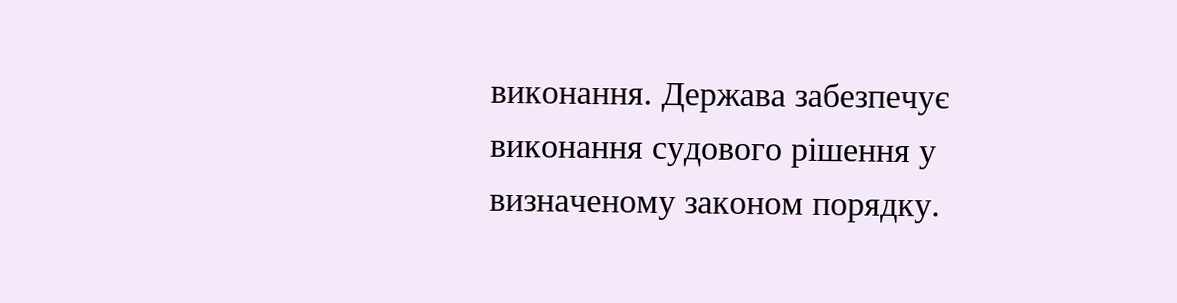виконання. Держава забезпечує виконання судового рішення у визначеному законом порядку.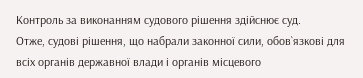Контроль за виконанням судового рішення здійснює суд.
Отже, судові рішення, що набрали законної сили, обов`язкові для всіх органів державної влади і органів місцевого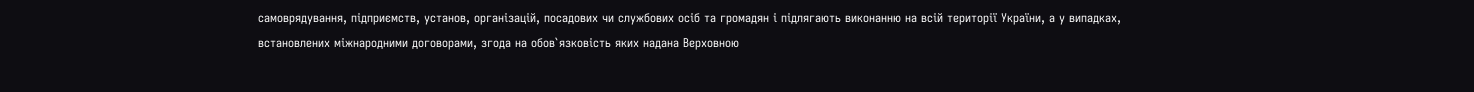самоврядування, підприємств, установ, організацій, посадових чи службових осіб та громадян і підлягають виконанню на всій території України, а у випадках, встановлених міжнародними договорами, згода на обов`язковість яких надана Верховною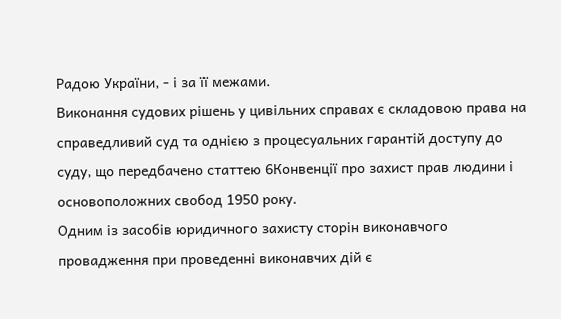Радою України, - і за її межами.
Виконання судових рішень у цивільних справах є складовою права на справедливий суд та однією з процесуальних гарантій доступу до суду, що передбачено статтею 6Конвенції про захист прав людини і основоположних свобод 1950 року.
Одним із засобів юридичного захисту сторін виконавчого провадження при проведенні виконавчих дій є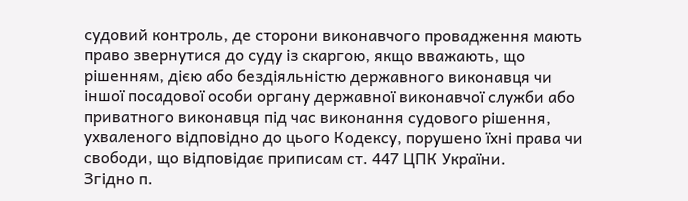судовий контроль, де сторони виконавчого провадження мають право звернутися до суду із скаргою, якщо вважають, що рішенням, дією або бездіяльністю державного виконавця чи іншої посадової особи органу державної виконавчої служби або приватного виконавця під час виконання судового рішення, ухваленого відповідно до цього Кодексу, порушено їхні права чи свободи, що відповідає приписам ст. 447 ЦПК України.
Згідно п.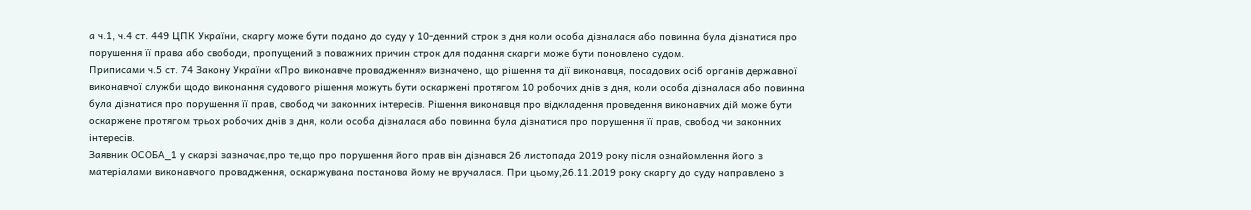а ч.1, ч.4 ст. 449 ЦПК України, скаргу може бути подано до суду у 10-денний строк з дня коли особа дізналася або повинна була дізнатися про порушення її права або свободи, пропущений з поважних причин строк для подання скарги може бути поновлено судом.
Приписами ч.5 ст. 74 Закону України «Про виконавче провадження» визначено, що рішення та дії виконавця, посадових осіб органів державної виконавчої служби щодо виконання судового рішення можуть бути оскаржені протягом 10 робочих днів з дня, коли особа дізналася або повинна була дізнатися про порушення її прав, свобод чи законних інтересів. Рішення виконавця про відкладення проведення виконавчих дій може бути оскаржене протягом трьох робочих днів з дня, коли особа дізналася або повинна була дізнатися про порушення її прав, свобод чи законних інтересів.
Заявник ОСОБА_1 у скарзі зазначає,про те,що про порушення його прав він дізнався 26 листопада 2019 року після ознайомлення його з матеріалами виконавчого провадження, оскаржувана постанова йому не вручалася. При цьому,26.11.2019 року скаргу до суду направлено з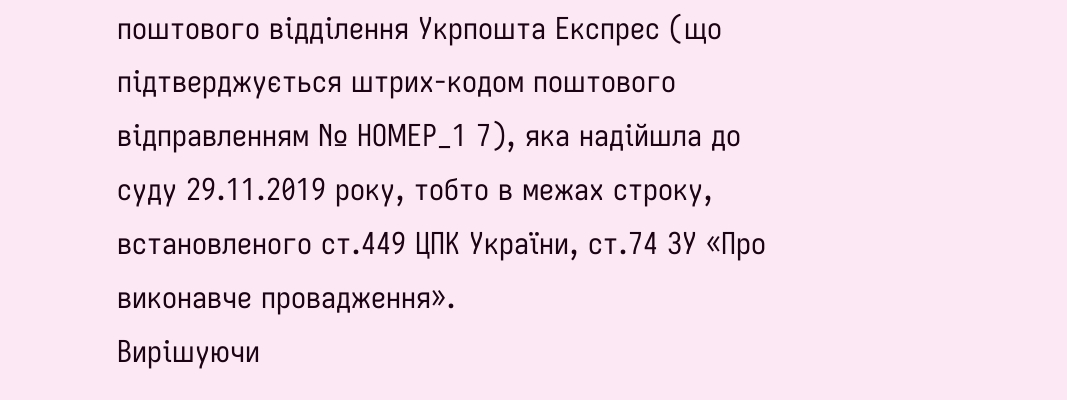поштового відділення Укрпошта Експрес (що підтверджується штрих-кодом поштового відправленням № НОМЕР_1 7), яка надійшла до суду 29.11.2019 року, тобто в межах строку, встановленого ст.449 ЦПК України, ст.74 ЗУ «Про виконавче провадження».
Вирішуючи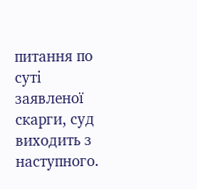питання по суті заявленої скарги, суд виходить з наступного.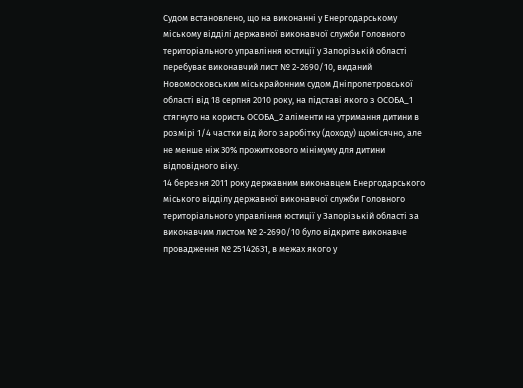Судом встановлено, що на виконанні у Енергодарському міському відділі державної виконавчої служби Головного територіального управління юстиції у Запорізькій області перебуває виконавчий лист № 2-2690/10, виданий Новомосковським міськрайонним судом Дніпропетровської області від 18 серпня 2010 року, на підставі якого з ОСОБА_1 стягнуто на користь ОСОБА_2 аліменти на утримання дитини в розмірі 1/4 частки від його заробітку (доходу) щомісячно, але не менше ніж 30% прожиткового мінімуму для дитини відповідного віку.
14 березня 2011 року державним виконавцем Енергодарського міського відділу державної виконавчої служби Головного територіального управління юстиції у Запорізькій області за виконавчим листом № 2-2690/10 було відкрите виконавче провадження № 25142631, в межах якого у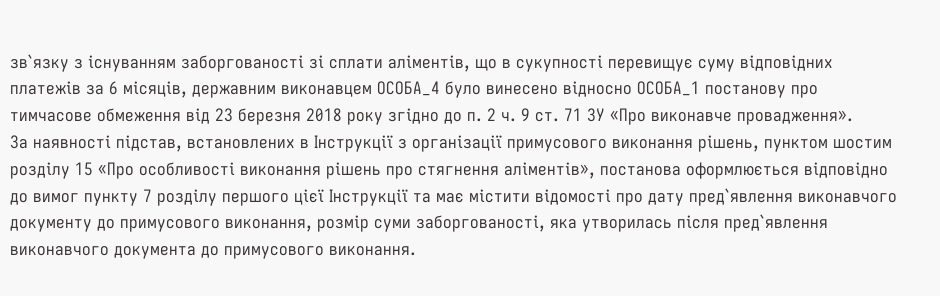зв`язку з існуванням заборгованості зі сплати аліментів, що в сукупності перевищує суму відповідних платежів за 6 місяців, державним виконавцем ОСОБА_4 було винесено відносно ОСОБА_1 постанову про тимчасове обмеження від 23 березня 2018 року згідно до п. 2 ч. 9 ст. 71 ЗУ «Про виконавче провадження».
За наявності підстав, встановлених в Інструкції з організації примусового виконання рішень, пунктом шостим розділу 15 «Про особливості виконання рішень про стягнення аліментів», постанова оформлюється відповідно до вимог пункту 7 розділу першого цієї Інструкції та має містити відомості про дату пред`явлення виконавчого документу до примусового виконання, розмір суми заборгованості, яка утворилась після пред`явлення виконавчого документа до примусового виконання.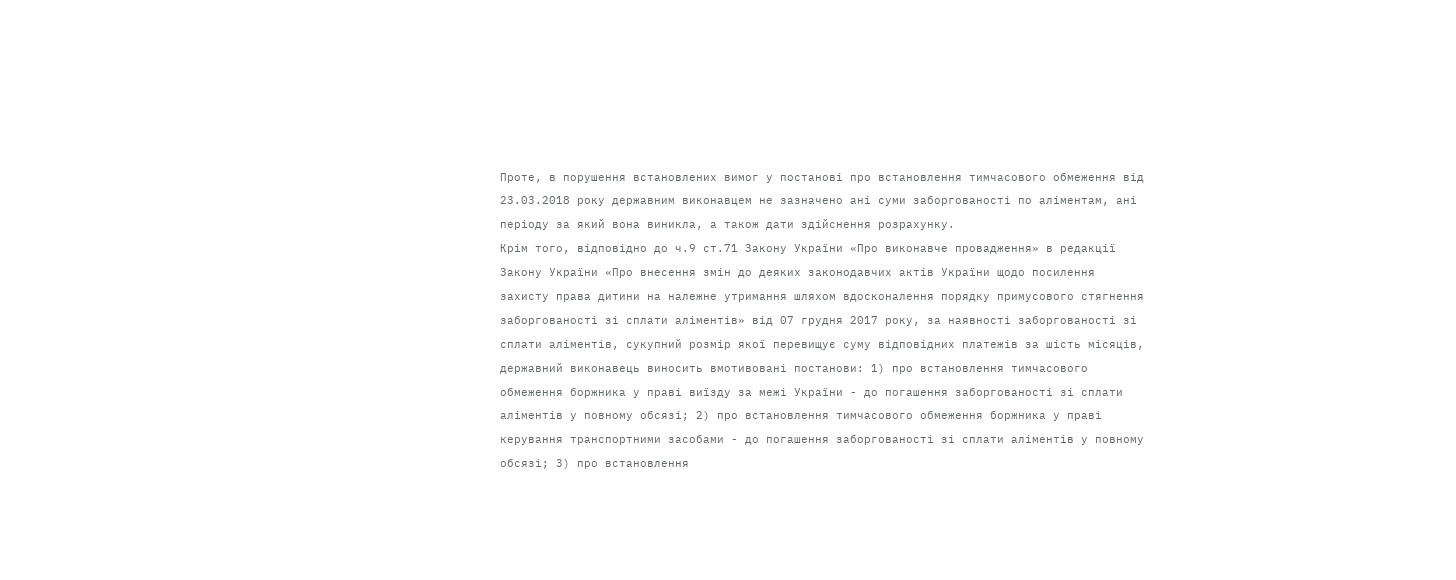Проте, в порушення встановлених вимог у постанові про встановлення тимчасового обмеження від 23.03.2018 року державним виконавцем не зазначено ані суми заборгованості по аліментам, ані періоду за який вона виникла, а також дати здійснення розрахунку.
Крім того, відповідно до ч.9 ст.71 Закону України «Про виконавче провадження» в редакції Закону України «Про внесення змін до деяких законодавчих актів України щодо посилення захисту права дитини на належне утримання шляхом вдосконалення порядку примусового стягнення заборгованості зі сплати аліментів» від 07 грудня 2017 року, за наявності заборгованості зі сплати аліментів, сукупний розмір якої перевищує суму відповідних платежів за шість місяців, державний виконавець виносить вмотивовані постанови: 1) про встановлення тимчасового обмеження боржника у праві виїзду за межі України - до погашення заборгованості зі сплати аліментів у повному обсязі; 2) про встановлення тимчасового обмеження боржника у праві керування транспортними засобами - до погашення заборгованості зі сплати аліментів у повному обсязі; 3) про встановлення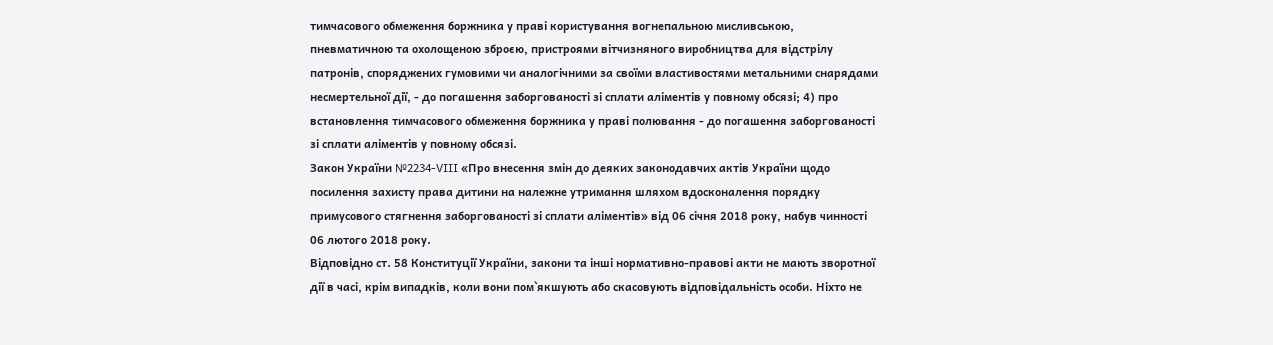тимчасового обмеження боржника у праві користування вогнепальною мисливською, пневматичною та охолощеною зброєю, пристроями вітчизняного виробництва для відстрілу патронів, споряджених гумовими чи аналогічними за своїми властивостями метальними снарядами несмертельної дії, - до погашення заборгованості зі сплати аліментів у повному обсязі; 4) про встановлення тимчасового обмеження боржника у праві полювання - до погашення заборгованості зі сплати аліментів у повному обсязі.
Закон України №2234-VIII «Про внесення змін до деяких законодавчих актів України щодо посилення захисту права дитини на належне утримання шляхом вдосконалення порядку примусового стягнення заборгованості зі сплати аліментів» від 06 січня 2018 року, набув чинності 06 лютого 2018 року.
Відповідно ст. 58 Конституції України, закони та інші нормативно-правові акти не мають зворотної дії в часі, крім випадків, коли вони пом`якшують або скасовують відповідальність особи. Ніхто не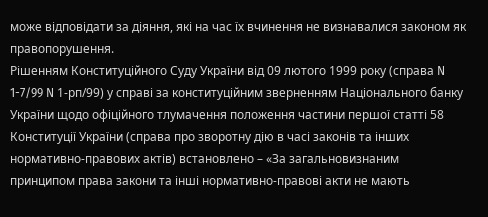може відповідати за діяння, які на час їх вчинення не визнавалися законом як правопорушення.
Рішенням Конституційного Суду України від 09 лютого 1999 року (справа N 1-7/99 N 1-рп/99) у справі за конституційним зверненням Національного банку України щодо офіційного тлумачення положення частини першої статті 58 Конституції України (справа про зворотну дію в часі законів та інших нормативно-правових актів) встановлено – «За загальновизнаним принципом права закони та інші нормативно-правові акти не мають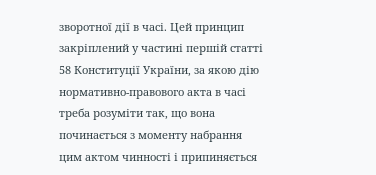зворотної дії в часі. Цей принцип закріплений у частині першій статті 58 Конституції України, за якою дію нормативно-правового акта в часі треба розуміти так, що вона починається з моменту набрання цим актом чинності і припиняється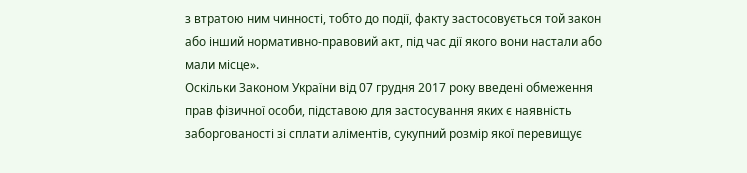з втратою ним чинності, тобто до події, факту застосовується той закон або інший нормативно-правовий акт, під час дії якого вони настали або мали місце».
Оскільки Законом України від 07 грудня 2017 року введені обмеження прав фізичної особи, підставою для застосування яких є наявність заборгованості зі сплати аліментів, сукупний розмір якої перевищує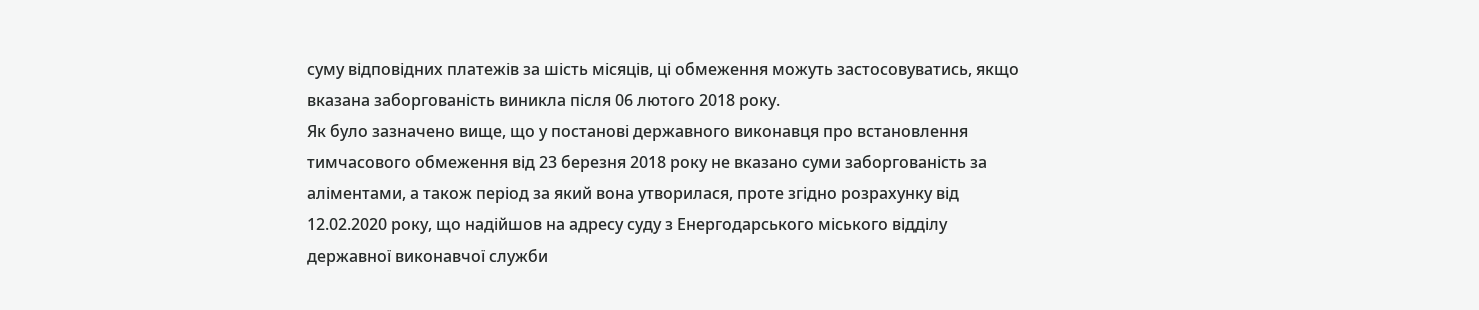суму відповідних платежів за шість місяців, ці обмеження можуть застосовуватись, якщо вказана заборгованість виникла після 06 лютого 2018 року.
Як було зазначено вище, що у постанові державного виконавця про встановлення тимчасового обмеження від 23 березня 2018 року не вказано суми заборгованість за аліментами, а також період за який вона утворилася, проте згідно розрахунку від 12.02.2020 року, що надійшов на адресу суду з Енергодарського міського відділу державної виконавчої служби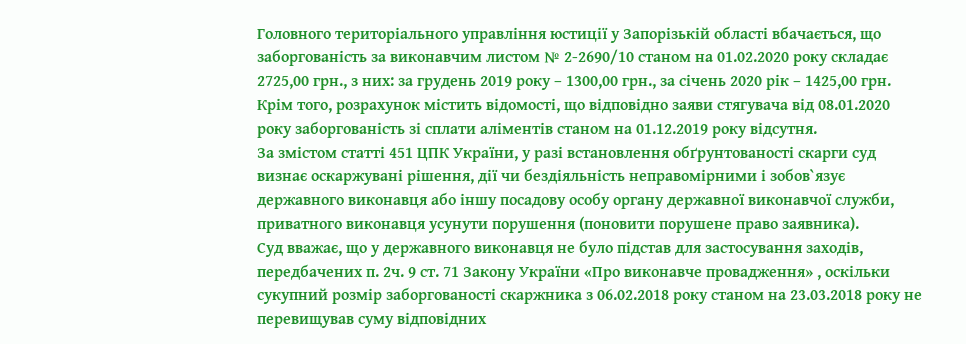Головного територіального управління юстиції у Запорізькій області вбачається, що заборгованість за виконавчим листом № 2-2690/10 станом на 01.02.2020 року складає 2725,00 грн., з них: за грудень 2019 року – 1300,00 грн., за січень 2020 рік – 1425,00 грн. Крім того, розрахунок містить відомості, що відповідно заяви стягувача від 08.01.2020 року заборгованість зі сплати аліментів станом на 01.12.2019 року відсутня.
За змістом статті 451 ЦПК України, у разі встановлення обґрунтованості скарги суд визнає оскаржувані рішення, дії чи бездіяльність неправомірними і зобов`язує державного виконавця або іншу посадову особу органу державної виконавчої служби, приватного виконавця усунути порушення (поновити порушене право заявника).
Суд вважає, що у державного виконавця не було підстав для застосування заходів, передбачених п. 2ч. 9 ст. 71 Закону України «Про виконавче провадження» , оскільки сукупний розмір заборгованості скаржника з 06.02.2018 року станом на 23.03.2018 року не перевищував суму відповідних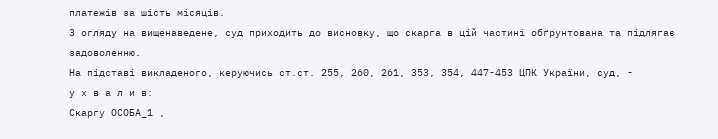платежів за шість місяців.
З огляду на вищенаведене, суд приходить до висновку, що скарга в цій частині обґрунтована та підлягає задоволенню.
На підставі викладеного, керуючись ст.ст. 255, 260, 261, 353, 354, 447-453 ЦПК України, суд, -
у х в а л и в:
Скаргу ОСОБА_1 ,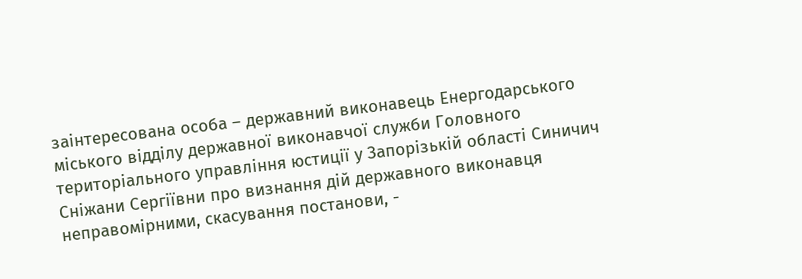заінтересована особа – державний виконавець Енергодарського міського відділу державної виконавчої служби Головного територіального управління юстиції у Запорізькій області Синичич Сніжани Сергіївни про визнання дій державного виконавця неправомірними, скасування постанови, -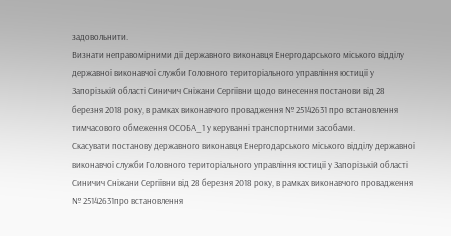задовольнити.
Визнати неправомірними дії державного виконавця Енергодарського міського відділу державної виконавчої служби Головного територіального управління юстиції у Запорізькій області Синичич Сніжани Сергіївни щодо винесення постанови від 28 березня 2018 року, в рамках виконавчого провадження № 25142631 про встановлення тимчасового обмеження ОСОБА_1 у керуванні транспортними засобами.
Скасувати постанову державного виконавця Енергодарського міського відділу державної виконавчої служби Головного територіального управління юстиції у Запорізькій області Синичич Сніжани Сергіївни від 28 березня 2018 року, в рамках виконавчого провадження № 25142631про встановлення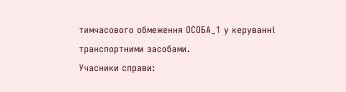тимчасового обмеження ОСОБА_1 у керуванні транспортними засобами.
Учасники справи: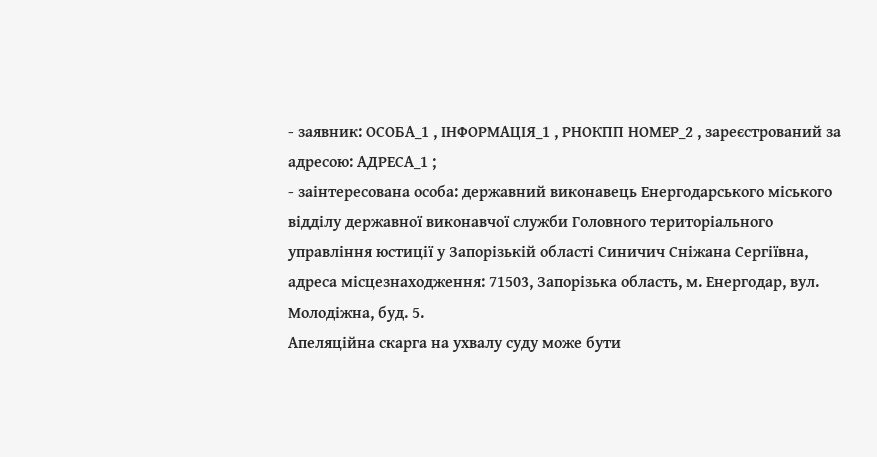- заявник: ОСОБА_1 , ІНФОРМАЦІЯ_1 , РНОКПП НОМЕР_2 , зареєстрований за адресою: АДРЕСА_1 ;
- заінтересована особа: державний виконавець Енергодарського міського відділу державної виконавчої служби Головного територіального управління юстиції у Запорізькій області Синичич Сніжана Сергіївна, адреса місцезнаходження: 71503, Запорізька область, м. Енергодар, вул. Молодіжна, буд. 5.
Апеляційна скарга на ухвалу суду може бути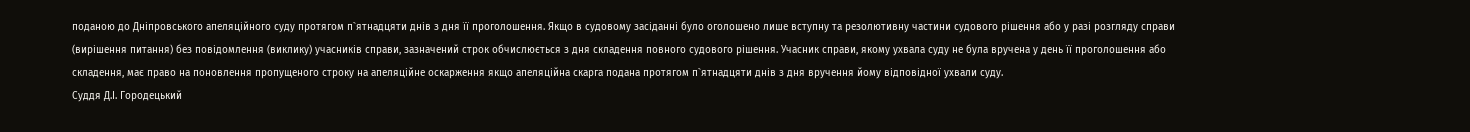поданою до Дніпровського апеляційного суду протягом п`ятнадцяти днів з дня її проголошення. Якщо в судовому засіданні було оголошено лише вступну та резолютивну частини судового рішення або у разі розгляду справи (вирішення питання) без повідомлення (виклику) учасників справи, зазначений строк обчислюється з дня складення повного судового рішення. Учасник справи, якому ухвала суду не була вручена у день її проголошення або складення, має право на поновлення пропущеного строку на апеляційне оскарження якщо апеляційна скарга подана протягом п`ятнадцяти днів з дня вручення йому відповідної ухвали суду.
Суддя Д.І. Городецький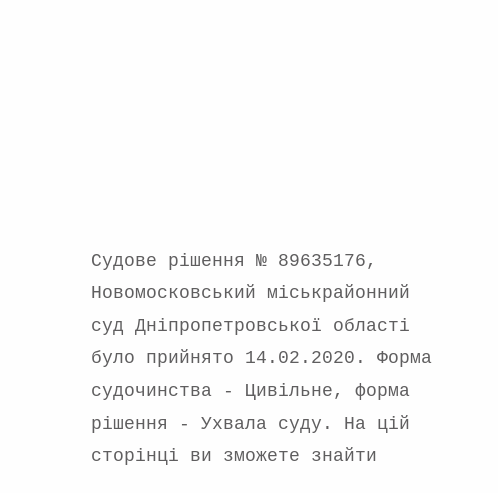Судове рішення № 89635176, Новомосковський міськрайонний суд Дніпропетровської області було прийнято 14.02.2020. Форма судочинства - Цивільне, форма рішення - Ухвала суду. На цій сторінці ви зможете знайти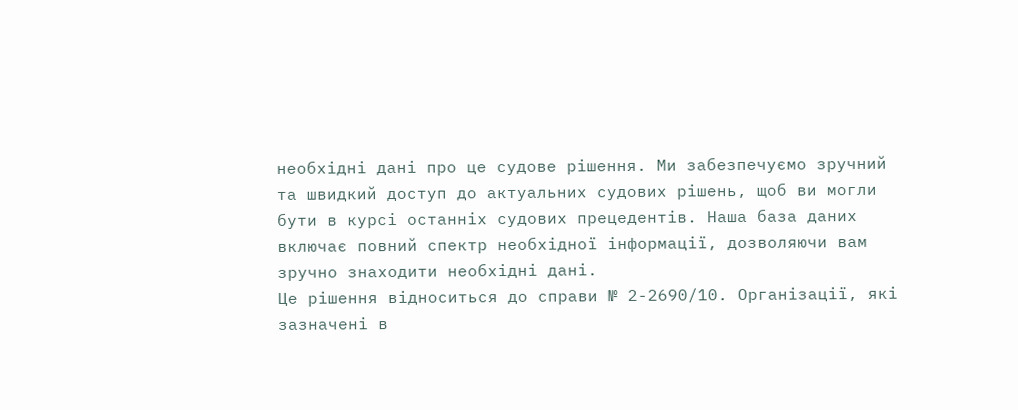необхідні дані про це судове рішення. Ми забезпечуємо зручний та швидкий доступ до актуальних судових рішень, щоб ви могли бути в курсі останніх судових прецедентів. Наша база даних включає повний спектр необхідної інформації, дозволяючи вам зручно знаходити необхідні дані.
Це рішення відноситься до справи № 2-2690/10. Організації, які зазначені в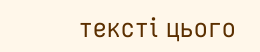тексті цього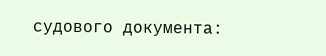судового документа: